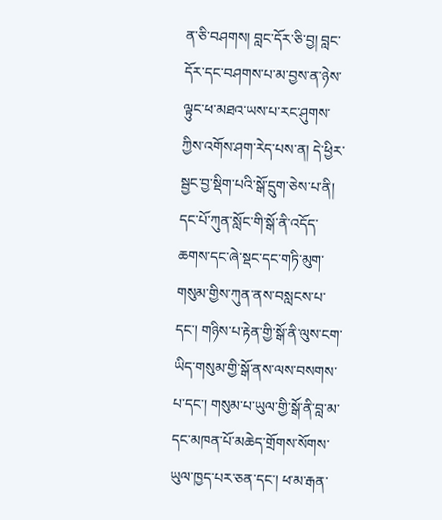ན་ཅི་བཤགས། བླང་དོར་ཅི་བྱ། བླང་དོར་དང་བཤགས་པ་མ་བྱས་ན་ཉེས་ལྟུང་ཕ་མཐའ་ཡས་པ་རང་ཤུགས་ཀྱིས་འགོས་ཤག་རེད་པས་ན། དེ་ཕྱིར་སྦྱང་བྱ་སྡིག་པའི་སྒོ་དྲུག་ཅེས་པ་ནི། དང་པོ་ཀུན་སློང་གི་སྒོ་ནི་འདོད་ཆགས་དང་ཞེ་སྡང་དང་གཏི་མུག་གསུམ་གྱིས་ཀུན་ནས་བསླངས་པ་དང་། གཉིས་པ་རྟེན་གྱི་སྒོ་ནི་ལུས་ངག་ཡིད་གསུམ་གྱི་སྒོ་ནས་ལས་བསགས་པ་དང་། གསུམ་པ་ཡུལ་གྱི་སྒོ་ནི་བླ་མ་དང་མཁན་པོ་མཆེད་གྲོགས་སོགས་ཡུལ་ཁྱད་པར་ཅན་དང་། ཕ་མ་རྒན་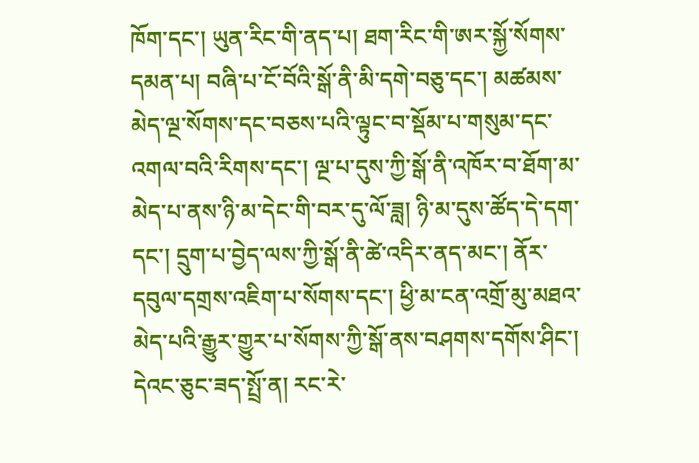ཁོག་དང་། ཡུན་རིང་གི་ནད་པ། ཐག་རིང་གི་ཨར་སྐྱོ་སོགས་དམན་པ། བཞི་པ་ངོ་བོའི་སྒོ་ནི་མི་དགེ་བཅུ་དང་། མཚམས་མེད་ལྔ་སོགས་དང་བཅས་པའི་ལྟུང་བ་སྡོམ་པ་གསུམ་དང་འགལ་བའི་རིགས་དང་། ལྔ་པ་དུས་ཀྱི་སྒོ་ནི་འཁོར་བ་ཐོག་མ་མེད་པ་ནས་ཉི་མ་དེང་གི་བར་དུ་ལོ་ཟླ། ཉི་མ་དུས་ཚོད་དེ་དག་དང་། དྲུག་པ་བྱེད་ལས་ཀྱི་སྒོ་ནི་ཚེ་འདིར་ནད་མང་། ནོར་དབུལ་དགྲས་འཇིག་པ་སོགས་དང་། ཕྱི་མ་ངན་འགྲོ་མུ་མཐའ་མེད་པའི་རྒྱུར་གྱུར་པ་སོགས་ཀྱི་སྒོ་ནས་བཤགས་དགོས་ཤིང་། དེའང་ཅུང་ཟད་སྤྲོ་ན། རང་རེ་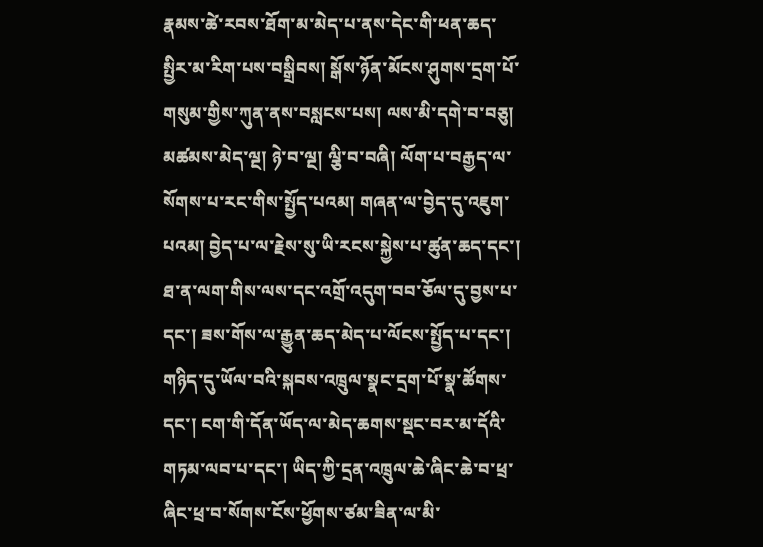རྣམས་ཚེ་རབས་ཐོག་མ་མེད་པ་ནས་དེང་གི་ཕན་ཆད་སྤྱིར་མ་རིག་པས་བསྒྲིབས། སྒོས་ཉོན་མོངས་ཤུགས་དྲག་པོ་གསུམ་གྱིས་ཀུན་ནས་བསླངས་པས། ལས་མི་དགེ་བ་བཅུ། མཚམས་མེད་ལྔ། ཉེ་བ་ལྔ། ལྕི་བ་བཞི། ལོག་པ་བརྒྱད་ལ་སོགས་པ་རང་གིས་སྤྱོད་པའམ། གཞན་ལ་བྱེད་དུ་འཇུག་པའམ། བྱེད་པ་ལ་རྗེས་སུ་ཡི་རངས་སྐྱེས་པ་ཚུན་ཆད་དང་། ཐ་ན་ལག་གིས་ལས་དང་འགྲོ་འདུག་བབ་ཅོལ་དུ་བྱས་པ་དང་། ཟས་གོས་ལ་རྒྱུན་ཆད་མེད་པ་ལོངས་སྤྱོད་པ་དང་། གཉིད་དུ་ཡོལ་བའི་སྐབས་འཁྲུལ་སྣང་དྲག་པོ་སྣ་ཚོགས་དང་། ངག་གི་དོན་ཡོད་ལ་མེད་ཆགས་སྡང་བར་མ་དོའི་གཏམ་ལབ་པ་དང་། ཡིད་ཀྱི་དྲན་འཁྲུལ་ཆེ་ཞིང་ཆེ་བ་ཕྲ་ཞིང་ཕྲ་བ་སོགས་ངོས་ཕྱོགས་ཙམ་ཟིན་ལ་མི་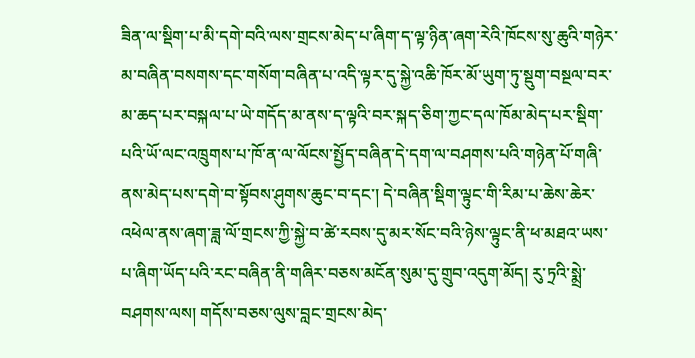ཟིན་ལ་སྡིག་པ་མི་དགེ་བའི་ལས་གྲངས་མེད་པ་ཞིག་ད་ལྟ་ཉིན་ཞག་རེའི་ཁོངས་སུ་ཆུའི་གཉེར་མ་བཞིན་བསགས་དང་གསོག་བཞིན་པ་འདི་ལྟར་དུ་སྐྱེ་འཆི་ཁོར་མོ་ཡུག་ཏུ་སྡུག་བསྔལ་བར་མ་ཆད་པར་བསྐལ་པ་ཡེ་གདོད་མ་ནས་ད་ལྟའི་བར་སྐད་ཅིག་ཀྱང་དལ་ཁོམ་མེད་པར་སྡིག་པའི་ཡོ་ལང་འཁྲུགས་པ་ཁོ་ན་ལ་ལོངས་སྤྱོད་བཞིན་དེ་དག་ལ་བཤགས་པའི་གཉེན་པོ་གཞི་ནས་མེད་པས་དགེ་བ་སྟོབས་ཤུགས་ཆུང་བ་དང་། དེ་བཞིན་སྡིག་ལྟུང་གི་རིམ་པ་ཆེས་ཆེར་འཕེལ་ནས་ཞག་ཟླ་ལོ་གྲངས་ཀྱི་སྐྱེ་བ་ཚེ་རབས་དུ་མར་སོང་བའི་ཉེས་ལྟུང་ནི་ཕ་མཐའ་ཡས་པ་ཞིག་ཡོད་པའི་རང་བཞིན་ནི་གཞིར་བཅས་མངོན་སུམ་དུ་གྲུབ་འདུག་མོད། རུ་ཏྲའི་སྨྲེ་བཤགས་ལས། གདོས་བཅས་ལུས་བླང་གྲངས་མེད་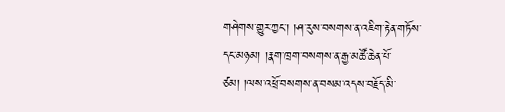གཤེགས་གྱུར་ཀྱང་། །ཤ་རུས་བསགས་ན་འཇིག་རྟེན་གཏོས་དང་མཉམ། །རྣག་ཁྲག་བསགས་ན་རྒྱ་མཚོ་ཆེན་པོ་ཙམ། །ལས་འཕྲོ་བསགས་ན་བསམ་འདས་བརྗོད་མི་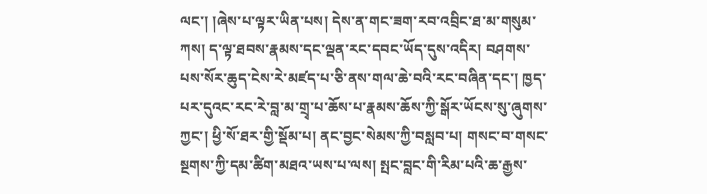ལང་། །ཞེས་པ་ལྟར་ཡིན་པས། དེས་ན་གང་ཟག་རབ་འབྲིང་ཐ་མ་གསུམ་ཀས། ད་ལྟ་ཐབས་རྣམས་དང་ལྡན་རང་དབང་ཡོད་དུས་འདིར། བཤགས་པས་སོར་ཆུད་ངེས་རེ་མཛད་པ་ཅི་ནས་གལ་ཆེ་བའི་རང་བཞིན་དང་། ཁྱད་པར་དུའང་རང་རེ་བླ་མ་གྲྭ་པ་ཆོས་པ་རྣམས་ཆོས་ཀྱི་སྒོར་ཡོངས་སུ་ཞུགས་ཀྱང་། ཕྱི་སོ་ཐར་གྱི་སྡོམ་པ། ནང་བྱང་སེམས་ཀྱི་བསླབ་པ། གསང་བ་གསང་སྔགས་ཀྱི་དམ་ཚིག་མཐའ་ཡས་པ་ལས། སྤང་བླང་གི་རིམ་པའི་ཆ་རྒྱས་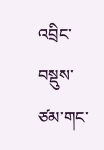འབྲིང་བསྡུས་ཙམ་གང་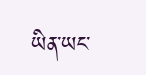ཡིན་ཡང་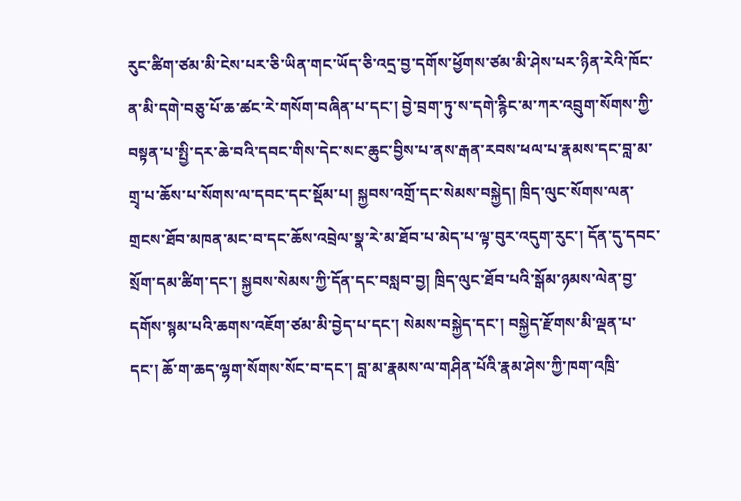རུང་ཚིག་ཙམ་མི་ངེས་པར་ཅི་ཡིན་གང་ཡོད་ཅི་འདྲ་བྱ་དགོས་ཕྱོགས་ཙམ་མི་ཤེས་པར་ཉིན་རེའི་ཁོང་ན་མི་དགེ་བཅུ་པོ་ཆ་ཚང་རེ་གསོག་བཞིན་པ་དང་། བྱེ་བྲག་ཏུ་ས་དགེ་རྙིང་མ་ཀར་འབྲུག་སོགས་ཀྱི་བསྟན་པ་སྤྱི་དར་ཆེ་བའི་དབང་གིས་དེང་སང་ཆུང་བྱིས་པ་ནས་རྒན་རབས་ཕལ་པ་རྣམས་དང་བླ་མ་གྲྭ་པ་ཆོས་པ་སོགས་ལ་དབང་དང་སྡོམ་པ། སྐྱབས་འགྲོ་དང་སེམས་བསྐྱེད། ཁྲིད་ལུང་སོགས་ལན་གྲངས་ཐོབ་མཁན་མང་བ་དང་ཆོས་འབྲེལ་སྣ་རེ་མ་ཐོབ་པ་མེད་པ་ལྟ་བུར་འདུག་རུང་། དོན་དུ་དབང་སྲོག་དམ་ཚིག་དང་། སྐྱབས་སེམས་ཀྱི་དོན་དང་བསླབ་བྱ། ཁྲིད་ལུང་ཐོབ་པའི་སྒོམ་ཉམས་ལེན་བྱ་དགོས་སྙམ་པའི་ཆགས་འཇོག་ཙམ་མི་བྱེད་པ་དང་། སེམས་བསྐྱེད་དང་། བསྐྱེད་རྫོགས་མི་ལྡན་པ་དང་། ཆོ་ག་ཆད་ལྷག་སོགས་སོང་བ་དང་། བླ་མ་རྣམས་ལ་གཤིན་པོའི་རྣམ་ཤེས་ཀྱི་ཁག་འཁྲི་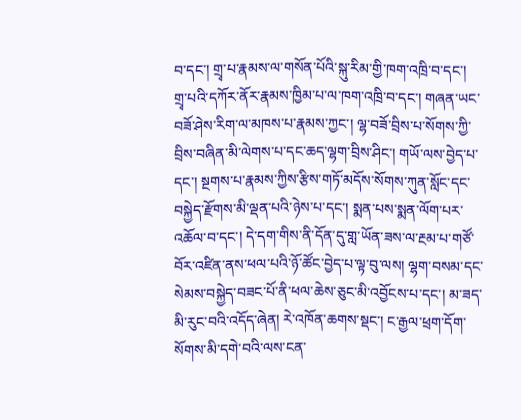བ་དང་། གྲྭ་པ་རྣམས་ལ་གསོན་པོའི་སྐུ་རིམ་གྱི་ཁག་འཁྲི་བ་དང་། གྲྭ་པའི་དཀོར་ནོར་རྣམས་ཁྱིམ་པ་ལ་ཁག་འཁྲི་བ་དང་། གཞན་ཡང་བཟོ་ཤེས་རིག་ལ་མཁས་པ་རྣམས་ཀྱང་། ལྷ་བཟོ་བྲིས་པ་སོགས་ཀྱི་བྲིས་བཞིན་མི་ལེགས་པ་དང་ཆད་ལྷག་བྲིས་ཤིང་། གཡོ་ལས་བྱེད་པ་དང་། སྔགས་པ་རྣམས་ཀྱིས་རྩིས་གཏོ་མདོས་སོགས་ཀུན་སློང་དང་བསྐྱེད་རྫོགས་མི་ལྡན་པའི་ཉེས་པ་དང་། སྨན་པས་སྨན་ལོག་པར་འཆོལ་བ་དང་། དེ་དག་གིས་ནི་དོན་དུ་གླ་ཡོན་ཟས་ལ་རྔམ་པ་གཙོ་བོར་འཛིན་ནས་ཕལ་པའི་ཉོ་ཚོང་བྱེད་པ་ལྟ་བུ་ལས། ལྷག་བསམ་དང་སེམས་བསྐྱེད་བཟང་པོ་ནི་ཕལ་ཆེས་ཅུང་མི་འབྱོངས་པ་དང་། མ་ཟད་མི་རུང་བའི་འདོད་ཞེན། རེ་འཁོན་ཆགས་སྡང་། ང་རྒྱལ་ཕྲག་དོག་སོགས་མི་དགེ་བའི་ལས་ངན་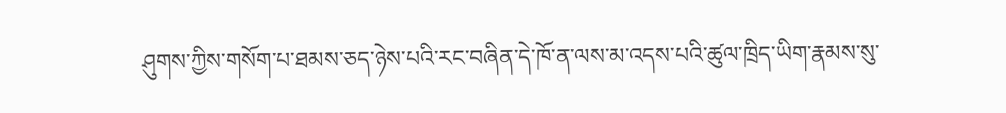ཤུགས་ཀྱིས་གསོག་པ་ཐམས་ཅད་ཉེས་པའི་རང་བཞིན་དེ་ཁོ་ན་ལས་མ་འདས་པའི་ཚུལ་ཁྲིད་ཡིག་རྣམས་སུ་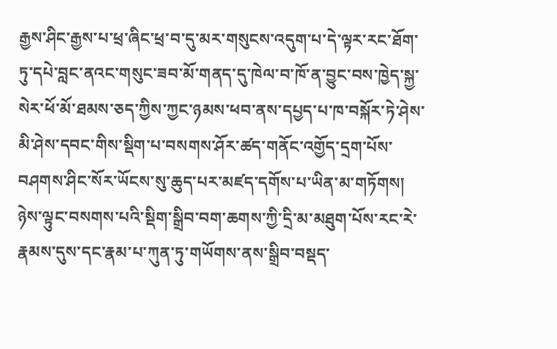རྒྱས་ཤིང་རྒྱས་པ་ཕྲ་ཞིང་ཕྲ་བ་དུ་མར་གསུངས་འདུག་པ་དེ་ལྟར་རང་ཐོག་ཏུ་དཔེ་བླང་ནའང་གསུང་ཟབ་མོ་གནད་དུ་ཁེལ་བ་ཁོ་ན་བྱུང་བས་ཁྱེད་སྐྱ་སེར་ཕོ་མོ་ཐམས་ཅད་ཀྱིས་ཀྱང་ཉམས་ཕབ་ནས་དཔྱད་པ་ཁ་བསྐོར་ཏེ་ཤེས་མི་ཤེས་དབང་གིས་སྡིག་པ་བསགས་ཤོར་ཚད་གནོང་འགྱོད་དྲག་པོས་བཤགས་ཤིང་སོར་ཡོངས་སུ་ཆུད་པར་མཛད་དགོས་པ་ཡིན་མ་གཏོགས། ཉེས་ལྟུང་བསགས་པའི་སྡིག་སྒྲིབ་བག་ཆགས་ཀྱི་དྲི་མ་མཐུག་པོས་རང་རེ་རྣམས་དུས་དང་རྣམ་པ་ཀུན་ཏུ་གཡོགས་ནས་སྒྲིབ་བསྡད་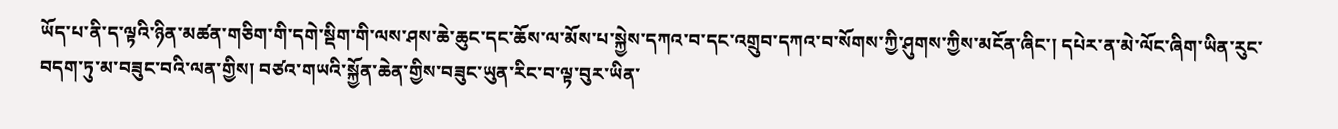ཡོད་པ་ནི་ད་ལྟའི་ཉིན་མཚན་གཅིག་གི་དགེ་སྡིག་གི་ལས་ཤས་ཆེ་ཆུང་དང་ཆོས་ལ་མོས་པ་སྐྱེས་དཀའ་བ་དང་འགྲུབ་དཀའ་བ་སོགས་ཀྱི་ཤུགས་ཀྱིས་མངོན་ཞིང་། དཔེར་ན་མེ་ལོང་ཞིག་ཡིན་རུང་བདག་ཏུ་མ་བཟུང་བའི་ལན་གྱིས། བཙའ་གཡའི་སྐྱོན་ཆེན་གྱིས་བཟུང་ཡུན་རིང་བ་ལྟ་བུར་ཡིན་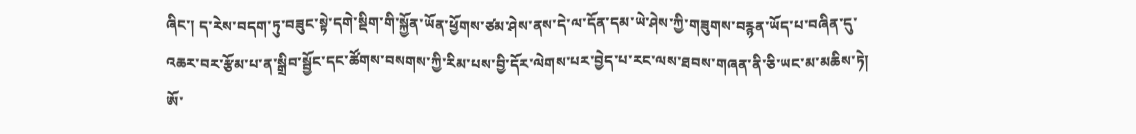ཞིང་། ད་རེས་བདག་ཏུ་བཟུང་སྟེ་དགེ་སྡིག་གི་སྐྱོན་ཡོན་ཕྱོགས་ཙམ་ཤེས་ནས་དེ་ལ་དོན་དམ་ཡེ་ཤེས་ཀྱི་གཟུགས་བརྙན་ཡོད་པ་བཞིན་དུ་འཆར་བར་རྩོམ་པ་ན་སྒྲིབ་སྦྱོང་དང་ཚོགས་བསགས་ཀྱི་རིམ་པས་བྱི་དོར་ལེགས་པར་བྱེད་པ་རང་ལས་ཐབས་གཞན་ནི་ཅི་ཡང་མ་མཆིས་ཏེ། ཨོ་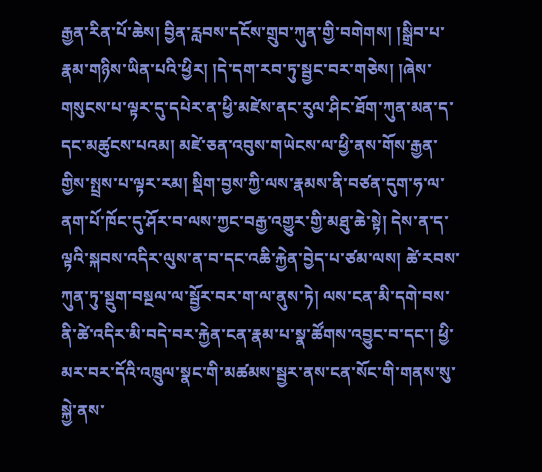རྒྱན་རིན་པོ་ཆེས། བྱིན་རླབས་དངོས་གྲུབ་ཀུན་གྱི་བགེགས། །སྒྲིབ་པ་རྣམ་གཉིས་ཡིན་པའི་ཕྱིར། །དེ་དག་རབ་ཏུ་སྦྱང་བར་གཅེས། །ཞེས་གསུངས་པ་ལྟར་དུ་དཔེར་ན་ཕྱི་མཛེས་ནང་རུལ་ཤིང་ཐོག་ཀུན་མན་ད་དང་མཚུངས་པའམ། མཛེ་ཅན་འབུས་གཡེངས་ལ་ཕྱི་ནས་གོས་རྒྱན་གྱིས་སྤྲས་པ་ལྟར་རམ། སྡིག་བྱས་ཀྱི་ལས་རྣམས་ནི་བཙན་དུག་ཧ་ལ་ནག་པོ་ཁོང་དུ་ཤོར་བ་ལས་ཀྱང་བརྒྱ་འགྱུར་གྱི་མཐུ་ཆེ་སྟེ། དེས་ན་ད་ལྟའི་སྐབས་འདིར་ལུས་ན་བ་དང་འཆི་རྐྱེན་བྱེད་པ་ཙམ་ལས། ཚེ་རབས་ཀུན་ཏུ་སྡུག་བསྔལ་ལ་སྦྱོར་བར་ག་ལ་ནུས་ཏེ། ལས་ངན་མི་དགེ་བས་ནི་ཚེ་འདིར་མི་བདེ་བར་རྐྱེན་ངན་རྣམ་པ་སྣ་ཚོགས་འབྱུང་བ་དང་། ཕྱི་མར་བར་དོའི་འཁྲུལ་སྣང་གི་མཚམས་སྦྱར་ནས་ངན་སོང་གི་གནས་སུ་སྐྱེ་ནས་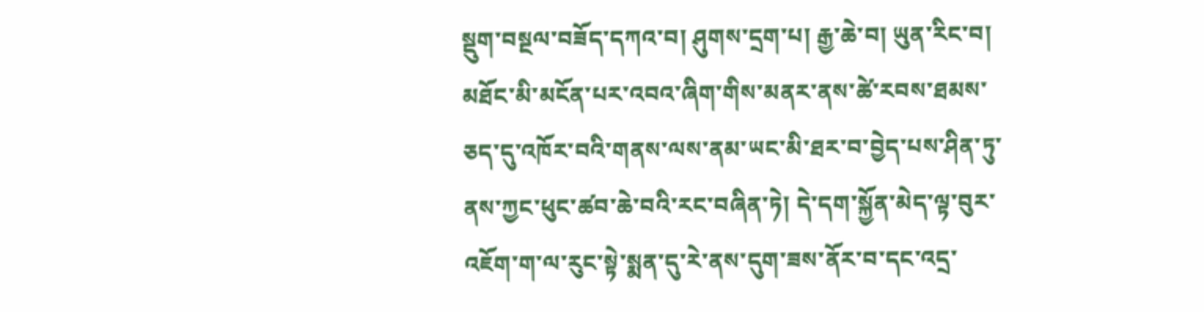སྡུག་བསྔལ་བཟོད་དཀའ་བ། ཤུགས་དྲག་པ། རྒྱ་ཆེ་བ། ཡུན་རིང་བ། མཐོང་མི་མངོན་པར་འབའ་ཞིག་གིས་མནར་ནས་ཚེ་རབས་ཐམས་ཅད་དུ་འཁོར་བའི་གནས་ལས་ནམ་ཡང་མི་ཐར་བ་བྱེད་པས་ཤིན་ཏུ་ནས་ཀྱང་ཕུང་ཚབ་ཆེ་བའི་རང་བཞིན་ཏེ། དེ་དག་སྐྱོན་མེད་ལྟ་བུར་འཇོག་ག་ལ་རུང་སྟེ་སྨན་དུ་རེ་ནས་དུག་ཟས་ནོར་བ་དང་འདྲ་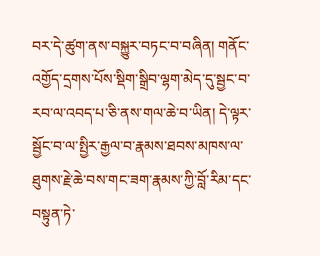བར་དེ་ཚུག་ནས་བསྐྱུར་བཏང་བ་བཞིན། གནོང་འགྱོད་དྲགས་པོས་སྡིག་སྒྲིབ་ལྷག་མེད་དུ་སྦྱང་བ་རབ་ལ་འབད་པ་ཅི་ནས་གལ་ཆེ་བ་ཡིན། དེ་ལྟར་སྦྱོང་བ་ལ་སྤྱིར་རྒྱལ་བ་རྣམས་ཐབས་མཁས་ལ་ཐུགས་རྗེ་ཆེ་བས་གང་ཟག་རྣམས་ཀྱི་བློ་རིམ་དང་བསྟུན་ཏེ་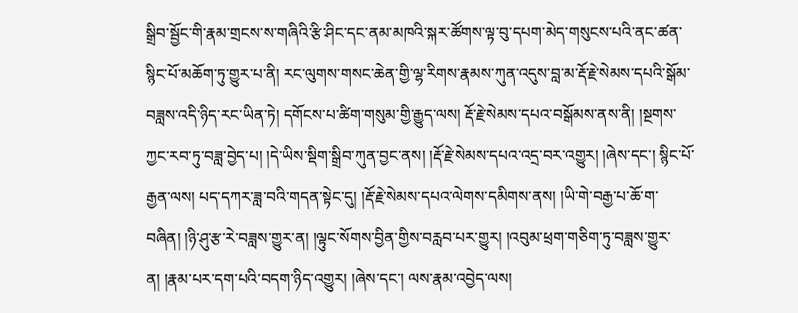སྒྲིབ་སྦྱོང་གི་རྣམ་གྲངས་ས་གཞིའི་རྩི་ཤིང་དང་ནམ་མཁའི་སྐར་ཚོགས་ལྟ་བུ་དཔག་མེད་གསུངས་པའི་ནང་ཚན་སྙིང་པོ་མཆོག་ཏུ་གྱུར་པ་ནི། རང་ལུགས་གསང་ཆེན་གྱི་ལྷ་རིགས་རྣམས་ཀུན་འདུས་བླ་མ་རྡོ་རྗེ་སེམས་དཔའི་སྒོམ་བཟླས་འདི་ཉིད་རང་ཡིན་ཏེ། དགོངས་པ་ཚིག་གསུམ་གྱི་རྒྱུད་ལས། རྡོ་རྗེ་སེམས་དཔའ་བསྒོམས་ནས་ནི། །སྔགས་ཀྱང་རབ་ཏུ་བཟླ་བྱེད་པ། །དེ་ཡིས་སྡིག་སྒྲིབ་ཀུན་བྱང་ནས། །རྡོ་རྗེ་སེམས་དཔའ་འདྲ་བར་འགྱུར། །ཞེས་དང་། སྙིང་པོ་རྒྱན་ལས། པད་དཀར་ཟླ་བའི་གདན་སྟེང་དུ། །རྡོ་རྗེ་སེམས་དཔའ་ལེགས་དམིགས་ནས། །ཡི་གེ་བརྒྱ་པ་ཆོ་ག་བཞིན། །ཉི་ཤུ་རྩ་རེ་བཟླས་གྱུར་ན། །ལྟུང་སོགས་བྱིན་གྱིས་བརླབ་པར་གྱུར། །འབུམ་ཕྲག་གཅིག་ཏུ་བཟླས་གྱུར་ན། །རྣམ་པར་དག་པའི་བདག་ཉིད་འགྱུར། །ཞེས་དང་། ལས་རྣམ་འབྱེད་ལས།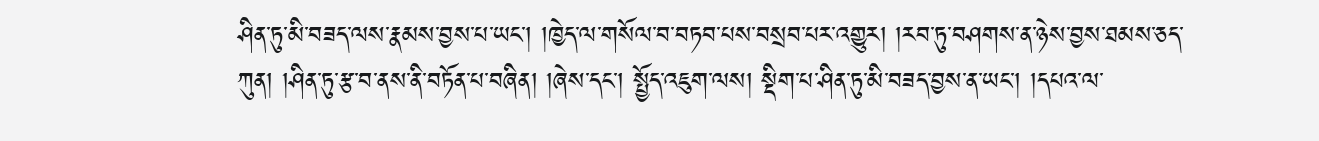ཤིན་ཏུ་མི་བཟད་ལས་རྣམས་བྱས་པ་ཡང་། །ཁྱེད་ལ་གསོལ་བ་བཏབ་པས་བསྲབ་པར་འགྱུར། །རབ་ཏུ་བཤགས་ན་ཉེས་བྱས་ཐམས་ཅད་ཀུན། །ཤིན་ཏུ་རྩ་བ་ནས་ནི་བཏོན་པ་བཞིན། །ཞེས་དང་། སྤྱོད་འཇུག་ལས། སྡིག་པ་ཤིན་ཏུ་མི་བཟད་བྱས་ན་ཡང་། །དཔའ་ལ་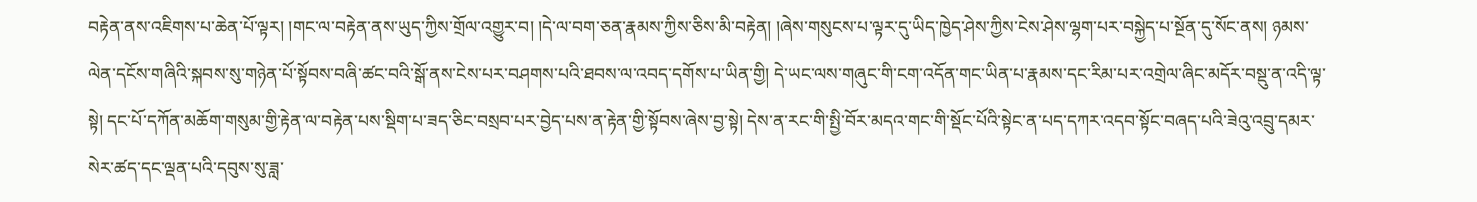བརྟེན་ནས་འཇིགས་པ་ཆེན་པོ་ལྟར། །གང་ལ་བརྟེན་ནས་ཡུད་ཀྱིས་གྲོལ་འགྱུར་བ། །དེ་ལ་བག་ཅན་རྣམས་ཀྱིས་ཅིས་མི་བརྟེན། །ཞེས་གསུངས་པ་ལྟར་དུ་ཡིད་ཁྱེད་ཤེས་ཀྱིས་ངེས་ཤེས་ལྷག་པར་བསྐྱེད་པ་སྔོན་དུ་སོང་ནས། ཉམས་ལེན་དངོས་གཞིའི་སྐབས་སུ་གཉེན་པོ་སྟོབས་བཞི་ཚང་བའི་སྒོ་ནས་ངེས་པར་བཤགས་པའི་ཐབས་ལ་འབད་དགོས་པ་ཡིན་གྱི། དེ་ཡང་ལས་གཞུང་གི་ངག་འདོན་གང་ཡིན་པ་རྣམས་དང་རིམ་པར་འགྲེལ་ཞིང་མདོར་བསྡུ་ན་འདི་ལྟ་སྟེ། དང་པོ་དཀོན་མཆོག་གསུམ་གྱི་རྟེན་ལ་བརྟེན་པས་སྡིག་པ་ཟད་ཅིང་བསྲབ་པར་བྱེད་པས་ན་རྟེན་གྱི་སྟོབས་ཞེས་བྱ་སྟེ། དེས་ན་རང་གི་སྤྱི་བོར་མདའ་གང་གི་སྡོང་པོའི་སྟེང་ན་པད་དཀར་འདབ་སྟོང་བཞད་པའི་ཟེའུ་འབྲུ་དམར་སེར་ཚད་དང་ལྡན་པའི་དབུས་སུ་ཟླ་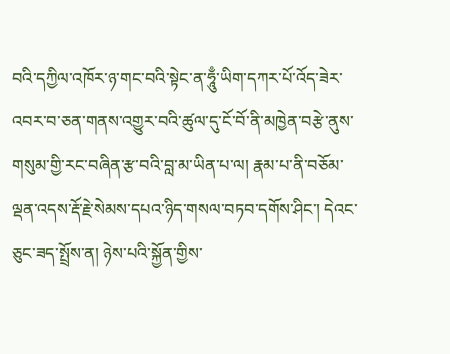བའི་དཀྱིལ་འཁོར་ཉ་གང་བའི་སྟེང་ན་ཧཱུྃ་ཡིག་དཀར་པོ་འོད་ཟེར་འབར་བ་ཅན་གནས་འགྱུར་བའི་ཚུལ་དུ་ངོ་བོ་ནི་མཁྱེན་བརྩེ་ནུས་གསུམ་གྱི་རང་བཞིན་རྩ་བའི་བླ་མ་ཡིན་པ་ལ། རྣམ་པ་ནི་བཅོམ་ལྡན་འདས་རྡོ་རྗེ་སེམས་དཔའ་ཉིད་གསལ་བཏབ་དགོས་ཤིང་། དེའང་ཅུང་ཟད་སྤྲོས་ན། ཉེས་པའི་སྐྱོན་གྱིས་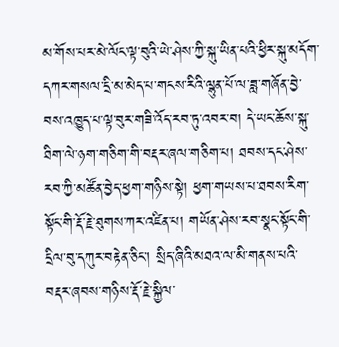མ་གོས་པར་མེ་ལོང་ལྟ་བུའི་ཡེ་ཤེས་ཀྱི་སྐུ་ཡིན་པའི་ཕྱིར་སྐུ་མདོག་དཀར་གསལ་དྲི་མ་མེད་པ་གངས་རིའི་ལྷུན་པོ་ལ་ཟླ་གཞོན་བྱེ་བས་འཁྱུད་པ་ལྟ་བུར་གཟི་འོད་རབ་ཏུ་འབར་བ། དེ་ཡང་ཆོས་སྐུ་ཐིག་ལེ་ཉག་གཅིག་གི་བརྡར་ཞལ་གཅིག་པ། ཐབས་དང་ཤེས་རབ་ཀྱི་མཚོན་བྱེད་ཕྱག་གཉིས་སྟེ། ཕྱག་གཡས་པ་ཐབས་རིག་སྟོང་གི་རྡོ་རྗེ་ཐུགས་ཀར་འཛིན་པ། གཡོན་ཤེས་རབ་སྣང་སྟོང་གི་དྲིལ་བུ་དཀུར་བརྟེན་ཅིང་། སྲིད་ཞིའི་མཐའ་ལ་མི་གནས་པའི་བརྡར་ཞབས་གཉིས་རྡོ་རྗེ་སྐྱིལ་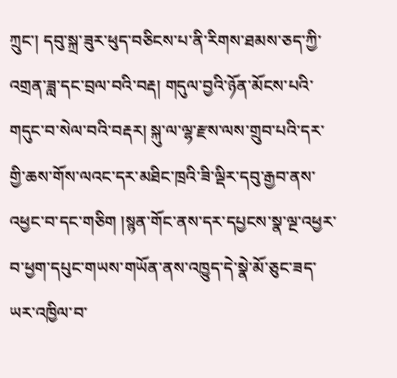ཀྲུང་། དབུ་སྐྲ་ཟུར་ཕུད་བཅིངས་པ་ནི་རིགས་ཐམས་ཅད་ཀྱི་འགྲན་ཟླ་དང་བྲལ་བའི་བརྡ། གདུལ་བྱའི་ཉོན་མོངས་པའི་གདུང་བ་སེལ་བའི་བརྡར། སྐུ་ལ་ལྷ་རྫས་ལས་གྲུབ་པའི་དར་གྱི་ཆས་གོས་ལའང་དར་མཐིང་ཁྲའི་ཟི་ལྡིར་དབུ་རྒྱབ་ནས་འཕྱང་བ་དང་གཅིག །སྙན་གོང་ནས་དར་དཔྱངས་སྣ་ལྔ་འཕྱར་བ་ཕྱག་དཔུང་གཡས་གཡོན་ནས་འཁྱུད་དེ་སྣེ་མོ་ཅུང་ཟད་ཡར་འཁྱིལ་བ་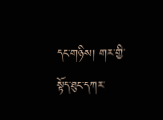དང་གཉིས། གར་གྱི་སྟོད་ཐུང་དཀར་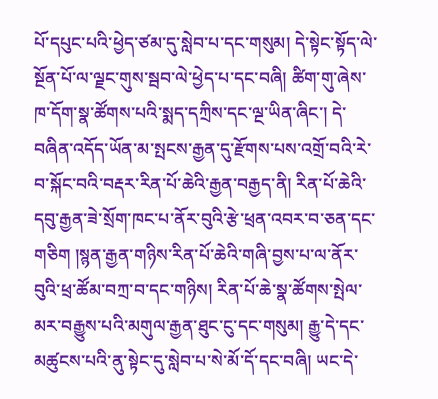པོ་དཔུང་པའི་ཕྱེད་ཙམ་དུ་སླེབ་པ་དང་གསུམ། དེ་སྟེང་སྟོད་ལེ་སྔོན་པོ་ལ་ལྗང་གུས་སྦབ་ལེ་ཕྱེད་པ་དང་བཞི། ཚིག་གུ་ཞེས་ཁ་དོག་སྣ་ཚོགས་པའི་སྨད་དཀྲིས་དང་ལྔ་ཡིན་ཞིང་། དེ་བཞིན་འདོད་ཡོན་མ་སྤངས་རྒྱན་དུ་རྫོགས་པས་འགྲོ་བའི་རེ་བ་སྐོང་བའི་བརྡར་རིན་པོ་ཆེའི་རྒྱན་བརྒྱད་ནི། རིན་པོ་ཆེའི་དབུ་རྒྱན་ཟེ་སྲོག་ཁང་པ་ནོར་བུའི་རྩེ་ཕྲན་འབར་བ་ཅན་དང་གཅིག །སྙན་རྒྱན་གཉིས་རིན་པོ་ཆེའི་གཞི་བྱས་པ་ལ་ནོར་བུའི་ཕྲ་ཚོམ་བཀྲ་བ་དང་གཉིས། རིན་པོ་ཆེ་སྣ་ཚོགས་སྤེལ་མར་བརྒྱུས་པའི་མགུལ་རྒྱན་ཐུང་ངུ་དང་གསུམ། རྒྱུ་དེ་དང་མཚུངས་པའི་ནུ་སྟེང་དུ་སླེབ་པ་སེ་མོ་དོ་དང་བཞི། ཡང་དེ་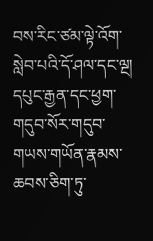བས་རིང་ཙམ་ལྟེ་འོག་སླེབ་པའི་དོ་ཤལ་དང་ལྔ། དཔུང་རྒྱན་དང་ཕྱག་གདུབ་སོར་གདུབ་གཡས་གཡོན་རྣམས་ཆབས་ཅིག་ཏུ་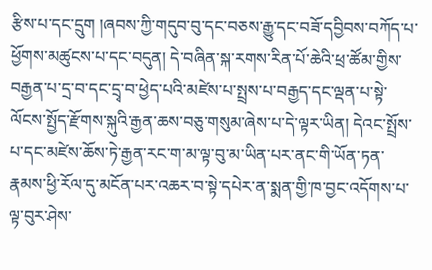རྩིས་པ་དང་དྲུག །ཞབས་ཀྱི་གདུབ་བུ་དང་བཅས་རྒྱུ་དང་བཟོ་དབྱིབས་བཀོད་པ་ཕྱོགས་མཚུངས་པ་དང་བདུན། དེ་བཞིན་སྐ་རགས་རིན་པོ་ཆེའི་ཕྲ་ཚོམ་གྱིས་བརྒྱན་པ་དྲ་བ་དང་དྲྭ་བ་ཕྱེད་པའི་མཛེས་པ་སྤྲས་པ་བརྒྱད་དང་ལྡན་པ་སྟེ་ལོངས་སྤྱོད་རྫོགས་སྐུའི་རྒྱན་ཆས་བཅུ་གསུམ་ཞེས་པ་དེ་ལྟར་ཡིན། དེའང་སྤྲོས་པ་དང་མཛེས་ཆོས་ཏེ་རྒྱན་རང་ག་མ་ལྟ་བུ་མ་ཡིན་པར་ནང་གི་ཡོན་ཏན་རྣམས་ཕྱི་རོལ་དུ་མངོན་པར་འཆར་བ་སྟེ་དཔེར་ན་སྨན་གྱི་ཁ་བྱང་འདོགས་པ་ལྟ་བུར་ཤེས་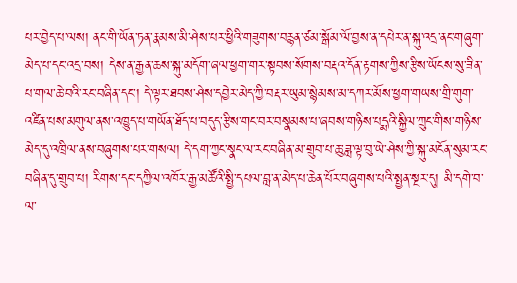པར་བྱེད་པ་ལས། ནང་གི་ཡོན་ཏན་རྣམས་མི་ཤེས་པར་ཕྱིའི་གཟུགས་བརྙན་ཙམ་སྒོམ་ལོ་བྱས་ན་དཔེར་ན་སྐུ་འདྲ་ནང་གཞུག་མེད་པ་དང་འདྲ་བས། དེས་ན་རྒྱན་ཆས་སྐུ་མདོག་ཞལ་ཕྱག་གར་སྟབས་སོགས་བརྡའ་དོན་རྟགས་ཀྱིས་རྩིས་ཡོངས་སུ་ཟིན་པ་གལ་ཆེ་བའི་རང་བཞིན་དང་། དེ་ལྟར་ཐབས་ཤེས་དབྱེར་མེད་ཀྱི་བརྡར་ཡུམ་སྙེམས་མ་དཀར་མོས་ཕྱག་གཡས་གྲི་གུག་འཛིན་པས་མགུལ་ནས་འཁྱུད་པ་གཡོན་ཐོད་པ་བདུད་རྩིས་གང་བར་བསྣམས་པ་ཞབས་གཉིས་པདྨའི་སྐྱིལ་ཀྲུང་གིས་གཉིས་མེད་དུ་འཁྲིལ་ནས་བཞུགས་པར་གསལ། དེ་དག་ཀྱང་སྣང་ལ་རང་བཞིན་མ་གྲུབ་པ་ཆུ་ཟླ་ལྟ་བུ་ཡེ་ཤེས་ཀྱི་སྐུ་མངོན་སུམ་རང་བཞིན་དུ་གྲུབ་པ། རིགས་དང་དཀྱིལ་འཁོར་རྒྱ་མཚོའི་སྤྱི་དཔལ་བླ་ན་མེད་པ་ཆེན་པོར་བཞུགས་པའི་སྤྱན་སྔར་དུ། མི་དགེ་བ་ལ་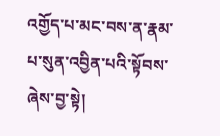འགྱོད་པ་མང་བས་ན་རྣམ་པ་སུན་འབྱིན་པའི་སྟོབས་ཞེས་བྱ་སྟེ།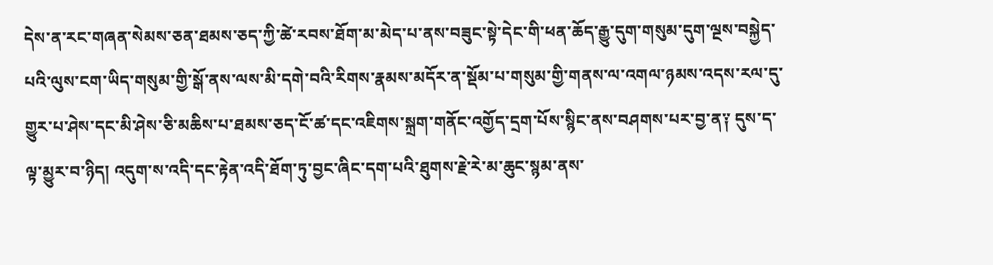དེས་ན་རང་གཞན་སེམས་ཅན་ཐམས་ཅད་ཀྱི་ཚེ་རབས་ཐོག་མ་མེད་པ་ནས་བཟུང་སྟེ་དེང་གི་ཕན་ཆོད་རྒྱུ་དུག་གསུམ་དུག་ལྔས་བསྐྱེད་པའི་ལུས་ངག་ཡིད་གསུམ་གྱི་སྒོ་ནས་ལས་མི་དགེ་བའི་རིགས་རྣམས་མདོར་ན་སྡོམ་པ་གསུམ་གྱི་གནས་ལ་འགལ་ཉམས་འདས་རལ་དུ་གྱུར་པ་ཤེས་དང་མི་ཤེས་ཅི་མཆིས་པ་ཐམས་ཅད་ངོ་ཚ་དང་འཇིགས་སྐྲག་གནོང་འགྱོད་དྲག་པོས་སྙིང་ནས་བཤགས་པར་བྱ་ན༑ དུས་ད་ལྟ་མྱུར་བ་ཉིད། འདུག་ས་འདི་དང་རྟེན་འདི་ཐོག་ཏུ་བྱང་ཞིང་དག་པའི་ཐུགས་རྗེ་རེ་མ་ཆུང་སྙམ་ནས་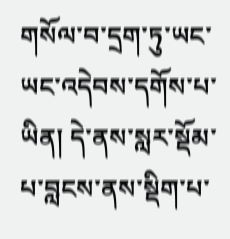གསོལ་བ་དྲག་ཏུ་ཡང་ཡང་འདེབས་དགོས་པ་ཡིན། དེ་ནས་སླར་སྡོམ་པ་བླངས་ནས་སྡིག་པ་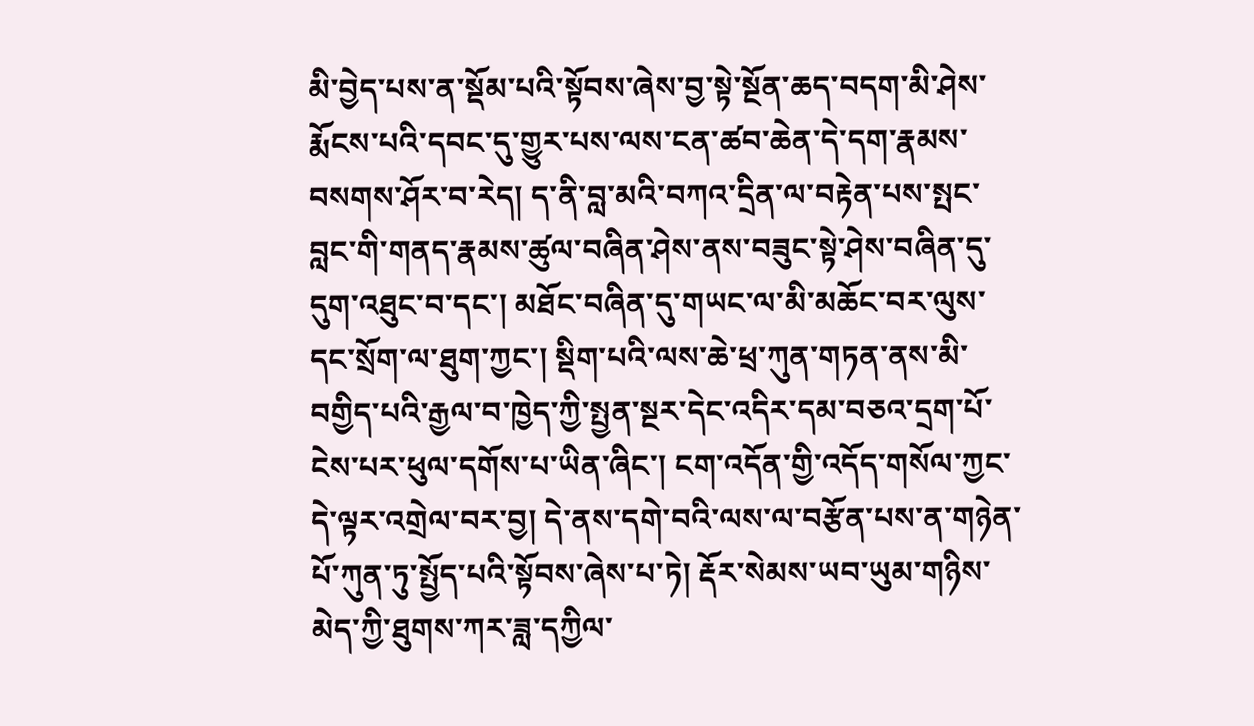མི་བྱེད་པས་ན་སྡོམ་པའི་སྟོབས་ཞེས་བྱ་སྟེ་སྔོན་ཆད་བདག་མི་ཤེས་རྨོངས་པའི་དབང་དུ་གྱུར་པས་ལས་ངན་ཚབ་ཆེན་དེ་དག་རྣམས་བསགས་ཤོར་བ་རེད། ད་ནི་བླ་མའི་བཀའ་དྲིན་ལ་བརྟེན་པས་སྤང་བླང་གི་གནད་རྣམས་ཚུལ་བཞིན་ཤེས་ནས་བཟུང་སྟེ་ཤེས་བཞིན་དུ་དུག་འཐུང་བ་དང་། མཐོང་བཞིན་དུ་གཡང་ལ་མི་མཆོང་བར་ལུས་དང་སྲོག་ལ་ཐུག་ཀྱང་། སྡིག་པའི་ལས་ཆེ་ཕྲ་ཀུན་གཏན་ནས་མི་བགྱིད་པའི་རྒྱལ་བ་ཁྱེད་ཀྱི་སྤྱན་སྔར་དེང་འདིར་དམ་བཅའ་དྲག་པོ་ངེས་པར་ཕུལ་དགོས་པ་ཡིན་ཞིང་། ངག་འདོན་གྱི་འདོད་གསོལ་ཀྱང་དེ་ལྟར་འགྲེལ་བར་བྱ། དེ་ནས་དགེ་བའི་ལས་ལ་བརྩོན་པས་ན་གཉེན་པོ་ཀུན་ཏུ་སྤྱོད་པའི་སྟོབས་ཞེས་པ་ཏེ། རྡོར་སེམས་ཡབ་ཡུམ་གཉིས་མེད་ཀྱི་ཐུགས་ཀར་ཟླ་དཀྱིལ་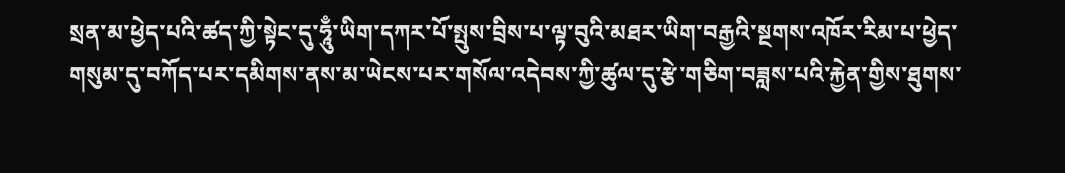སྲན་མ་ཕྱེད་པའི་ཚད་ཀྱི་སྟེང་དུ་ཧཱུྃ་ཡིག་དཀར་པོ་སྤུས་བྲིས་པ་ལྟ་བུའི་མཐར་ཡིག་བརྒྱའི་སྔགས་འཁོར་རིམ་པ་ཕྱེད་གསུམ་དུ་བཀོད་པར་དམིགས་ནས་མ་ཡེངས་པར་གསོལ་འདེབས་ཀྱི་ཚུལ་དུ་རྩེ་གཅིག་བཟླས་པའི་རྐྱེན་གྱིས་ཐུགས་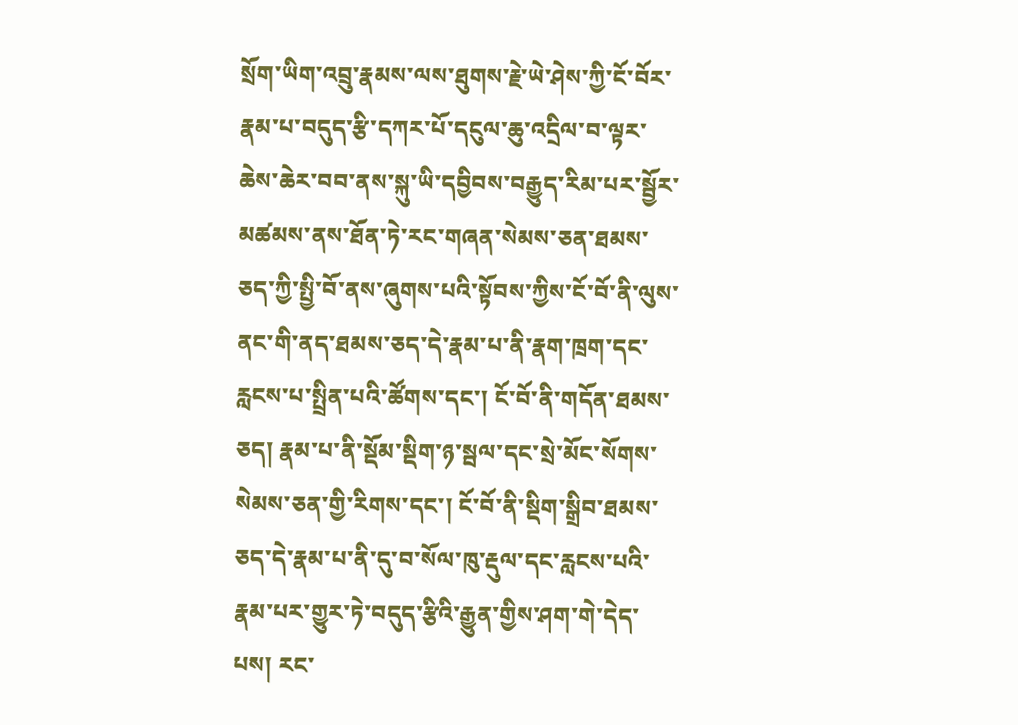སྲོག་ཡིག་འབྲུ་རྣམས་ལས་ཐུགས་རྗེ་ཡེ་ཤེས་ཀྱི་ངོ་བོར་རྣམ་པ་བདུད་རྩི་དཀར་པོ་དངུལ་ཆུ་འདྲིལ་བ་ལྟར་ཆེས་ཆེར་བབ་ནས་སྐུ་ཡི་དབྱིབས་བརྒྱུད་རིམ་པར་སྦྱོར་མཚམས་ནས་ཐོན་ཏེ་རང་གཞན་སེམས་ཅན་ཐམས་ཅད་ཀྱི་སྤྱི་བོ་ནས་ཞུགས་པའི་སྟོབས་ཀྱིས་ངོ་བོ་ནི་ལུས་ནང་གི་ནད་ཐམས་ཅད་དེ་རྣམ་པ་ནི་རྣག་ཁྲག་དང་རླངས་པ་སྤྲིན་པའི་ཚོགས་དང་། ངོ་བོ་ནི་གདོན་ཐམས་ཅད། རྣམ་པ་ནི་སྡོམ་སྡིག་ཉ་སྦལ་དང་སྲེ་མོང་སོགས་སེམས་ཅན་གྱི་རིགས་དང་། ངོ་བོ་ནི་སྡིག་སྒྲིབ་ཐམས་ཅད་དེ་རྣམ་པ་ནི་དུ་བ་སོལ་ཁུ་རྡུལ་དང་རླངས་པའི་རྣམ་པར་གྱུར་ཏེ་བདུད་རྩིའི་རྒྱུན་གྱིས་ཤག་གེ་དེད་པས། རང་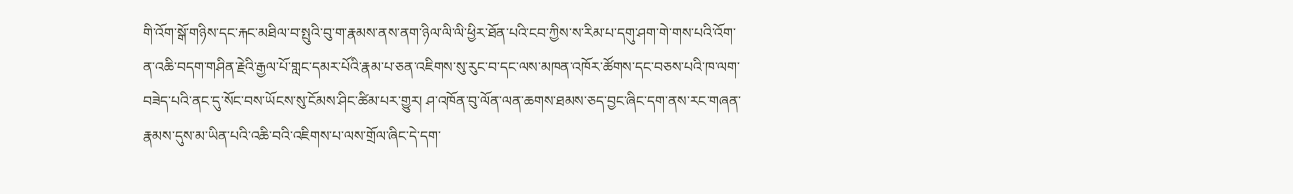གི་འོག་སྒོ་གཉིས་དང་རྐང་མཐིལ་བ་སྤུའི་བུ་ག་རྣམས་ནས་ནག་ཉིལ་ལི་ལི་ཕྱིར་ཐོན་པའི་ངབ་ཀྱིས་ས་རིམ་པ་དགུ་ཤག་གེ་གས་པའི་འོག་ན་འཆི་བདག་གཤིན་རྗེའི་རྒྱལ་པོ་གླང་དམར་པོའི་རྣམ་པ་ཅན་འཇིགས་སུ་རུང་བ་དང་ལས་མཁན་འཁོར་ཚོགས་དང་བཅས་པའི་ཁ་ལག་བཟེད་པའི་ནང་དུ་སོང་བས་ཡོངས་སུ་ངོམས་ཤིང་ཚིམ་པར་གྱུར། ཤ་འཁོན་བུ་ལོན་ལན་ཆགས་ཐམས་ཅད་བྱང་ཞིང་དག་ནས་རང་གཞན་རྣམས་དུས་མ་ཡིན་པའི་འཆི་བའི་འཇིགས་པ་ལས་གྲོལ་ཞིང་དེ་དག་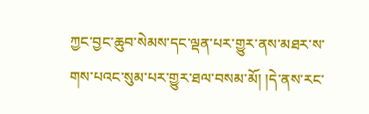ཀྱང་བྱང་ཆུབ་སེམས་དང་ལྡན་པར་གྱུར་ནས་མཐར་ས་གས་པའང་སུམ་པར་གྱུར་ཐལ་བསམ་མོ། །དེ་ནས་རང་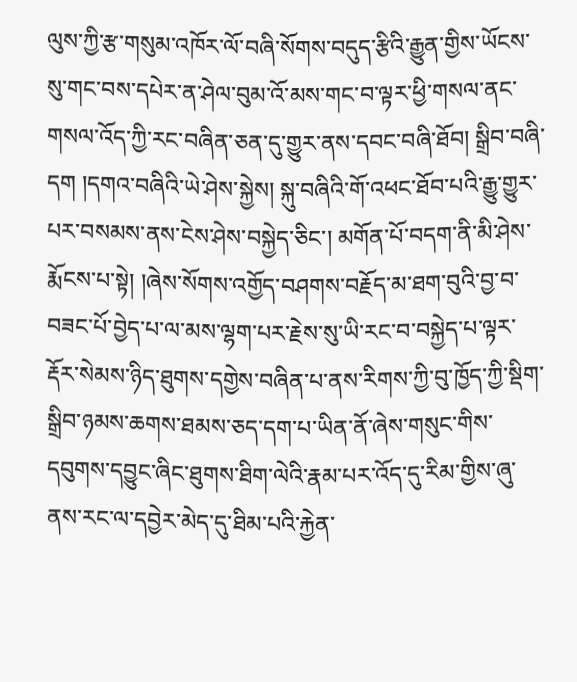ལུས་ཀྱི་རྩ་གསུམ་འཁོར་ལོ་བཞི་སོགས་བདུད་རྩིའི་རྒྱུན་གྱིས་ཡོངས་སུ་གང་བས་དཔེར་ན་ཤེལ་བུམ་འོ་མས་གང་བ་ལྟར་ཕྱི་གསལ་ནང་གསལ་འོད་ཀྱི་རང་བཞིན་ཅན་དུ་གྱུར་ནས་དབང་བཞི་ཐོབ། སྒྲིབ་བཞི་དག །དགའ་བཞིའི་ཡེ་ཤེས་སྐྱེས། སྐུ་བཞིའི་གོ་འཕང་ཐོབ་པའི་རྒྱུ་གྱུར་པར་བསམས་ནས་ངེས་ཤེས་བསྐྱེད་ཅིང་། མགོན་པོ་བདག་ནི་མི་ཤེས་རྨོངས་པ་སྟེ། །ཞེས་སོགས་འགྱོད་བཤགས་བརྗོད་མ་ཐག་བུའི་བྱ་བ་བཟང་པོ་བྱེད་པ་ལ་མས་ལྷག་པར་རྗེས་སུ་ཡི་རང་བ་བསྐྱེད་པ་ལྟར་རྡོར་སེམས་ཉིད་ཐུགས་དགྱེས་བཞིན་པ་ནས་རིགས་ཀྱི་བུ་ཁྱོད་ཀྱི་སྡིག་སྒྲིབ་ཉམས་ཆགས་ཐམས་ཅད་དག་པ་ཡིན་ནོ་ཞེས་གསུང་གིས་དབུགས་དབྱུང་ཞིང་ཐུགས་ཐིག་ལེའི་རྣམ་པར་འོད་དུ་རིམ་གྱིས་ཞུ་ནས་རང་ལ་དབྱེར་མེད་དུ་ཐིམ་པའི་རྐྱེན་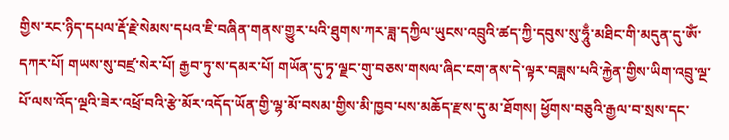གྱིས་རང་ཉིད་དཔལ་རྡོ་རྗེ་སེམས་དཔའ་ཇི་བཞིན་གནས་གྱུར་པའི་ཐུགས་ཀར་ཟླ་དཀྱིལ་ཡུངས་འབྲུའི་ཚད་ཀྱི་དབུས་སུ་ཧཱུྃ་མཐིང་གི་མདུན་དུ་ཨོཾ་དཀར་པོ། གཡས་སུ་བཛྲ་སེར་པོ། རྒྱབ་ཏུ་ས་དམར་པོ། གཡོན་དུ་ཏྭ་ལྗང་གུ་བཅས་གསལ་ཞིང་ངག་ནས་དེ་ལྟར་བཟླས་པའི་རྐྱེན་གྱིས་ཡིག་འབྲུ་ལྔ་པོ་ལས་འོད་ལྔའི་ཟེར་འཕྲོ་བའི་རྩེ་མོར་འདོད་ཡོན་གྱི་ལྷ་མོ་བསམ་གྱིས་མི་ཁྱབ་པས་མཆོད་རྫས་དུ་མ་ཐོགས། ཕྱོགས་བཅུའི་རྒྱལ་བ་སྲས་དང་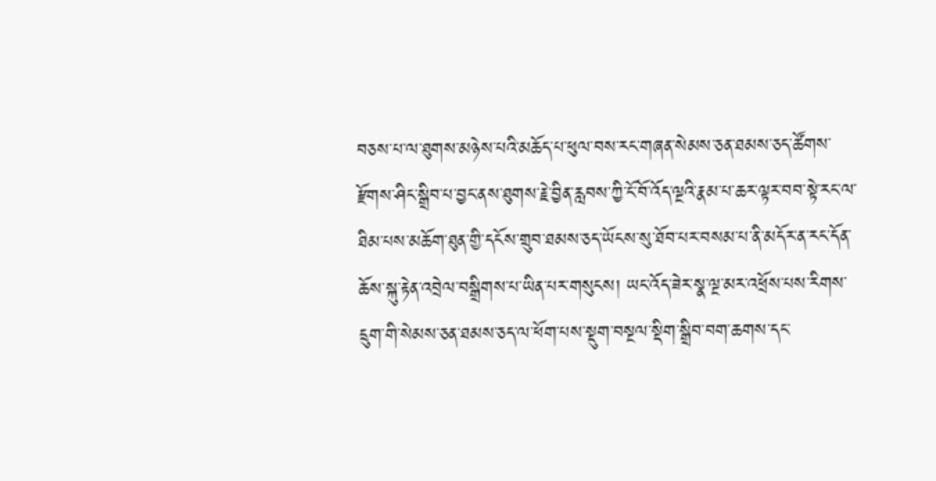བཅས་པ་ལ་ཐུགས་མཉེས་པའི་མཆོད་པ་ཕུལ་བས་རང་གཞན་སེམས་ཅན་ཐམས་ཅད་ཚོགས་རྫོགས་ཤིང་སྒྲིབ་པ་བྱང་ནས་ཐུགས་རྗེ་བྱིན་རླབས་ཀྱི་ངོ་བོ་འོད་ལྔའི་རྣམ་པ་ཆར་ལྟར་བབ་སྟེ་རང་ལ་ཐིམ་པས་མཆོག་ཐུན་གྱི་དངོས་གྲུབ་ཐམས་ཅད་ཡོངས་སུ་ཐོབ་པར་བསམ་པ་ནི་མདོར་ན་རང་དོན་ཆོས་སྐུ་རྟེན་འབྲེལ་བསྒྲིགས་པ་ཡིན་པར་གསུངས། ཡང་འོད་ཟེར་སྣ་ལྔ་མར་འཕྲོས་པས་རིགས་དྲུག་གི་སེམས་ཅན་ཐམས་ཅད་ལ་ཕོག་པས་སྡུག་བསྔལ་སྡིག་སྒྲིབ་བག་ཆགས་དང་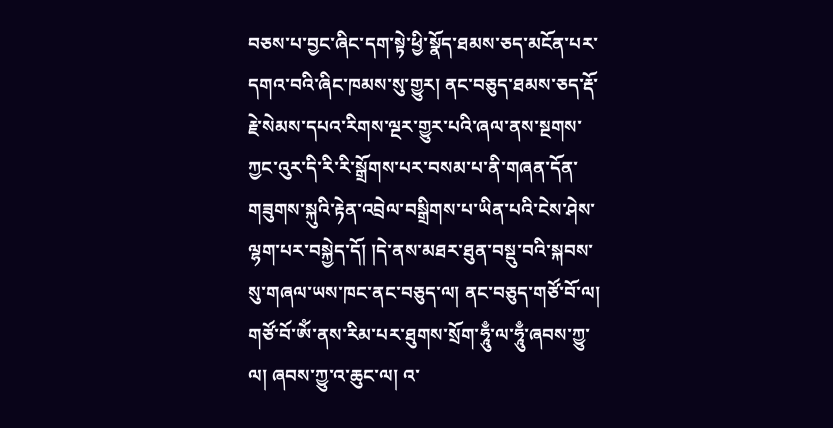བཅས་པ་བྱང་ཞིང་དག་སྟེ་ཕྱི་སྣོད་ཐམས་ཅད་མངོན་པར་དགའ་བའི་ཞིང་ཁམས་སུ་གྱུར། ནང་བཅུད་ཐམས་ཅད་རྡོ་རྗེ་སེམས་དཔའ་རིགས་ལྔར་གྱུར་པའི་ཞལ་ནས་སྔགས་ཀྱང་འུར་དི་རི་རི་སྒྲོགས་པར་བསམ་པ་ནི་གཞན་དོན་གཟུགས་སྐུའི་རྟེན་འབྲེལ་བསྒྲིགས་པ་ཡིན་པའི་ངེས་ཤེས་ལྷག་པར་བསྐྱེད་དོ། །དེ་ནས་མཐར་ཐུན་བསྡུ་བའི་སྐབས་སུ་གཞལ་ཡས་ཁང་ནང་བཅུད་ལ། ནང་བཅུད་གཙོ་བོ་ལ། གཙོ་བོ་ཨོཾ་ནས་རིམ་པར་ཐུགས་སྲོག་ཧཱུྃ་ལ་ཧཱུྃ་ཞབས་ཀྱུ་ལ། ཞབས་ཀྱུ་འ་ཆུང་ལ། འ་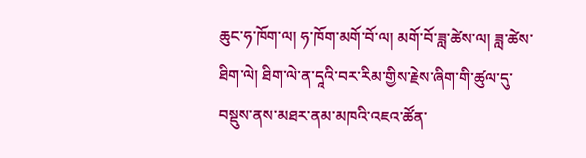ཆུང་ཧ་ཁོག་ལ། ཧ་ཁོག་མགོ་བོ་ལ། མགོ་བོ་ཟླ་ཚེས་ལ། ཟླ་ཚེས་ཐིག་ལེ། ཐིག་ལེ་ན་དཱའི་བར་རིམ་གྱིས་རྗེས་ཞིག་གི་ཚུལ་དུ་བསྡུས་ནས་མཐར་ནམ་མཁའི་འཇའ་ཚོན་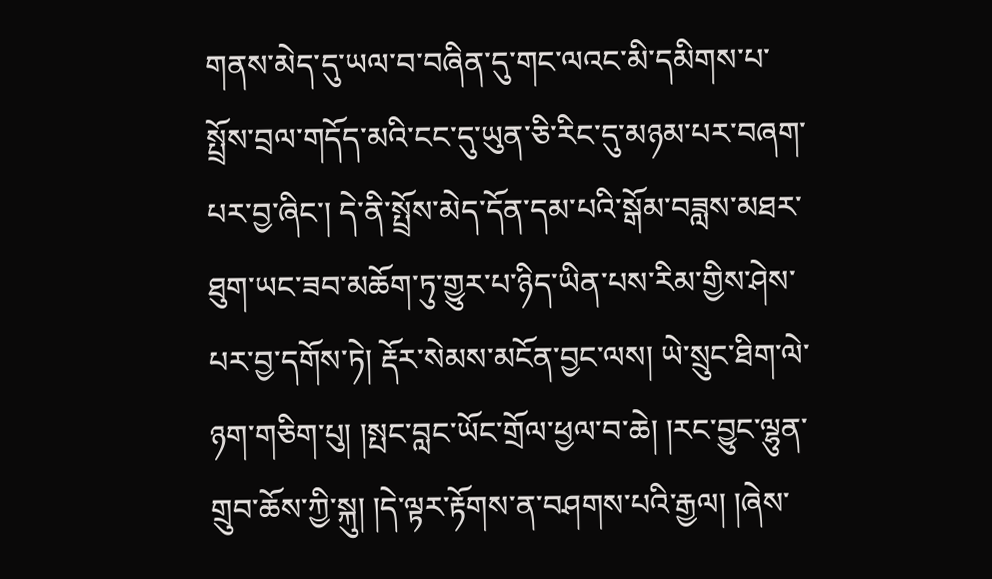གནས་མེད་དུ་ཡལ་བ་བཞིན་དུ་གང་ལའང་མི་དམིགས་པ་སྤྲོས་བྲལ་གདོད་མའི་ངང་དུ་ཡུན་ཅི་རིང་དུ་མཉམ་པར་བཞག་པར་བྱ་ཞིང་། དེ་ནི་སྤྲོས་མེད་དོན་དམ་པའི་སྒོམ་བཟླས་མཐར་ཐུག་ཡང་ཟབ་མཆོག་ཏུ་གྱུར་པ་ཉིད་ཡིན་པས་རིམ་གྱིས་ཤེས་པར་བྱ་དགོས་ཏེ། རྡོར་སེམས་མངོན་བྱང་ལས། ཡེ་སྲུང་ཐིག་ལེ་ཉག་གཅིག་པུ། །སྤང་བླང་ཡོང་གྲོལ་ཕྱལ་བ་ཆེ། །རང་བྱུང་ལྷུན་གྲུབ་ཆོས་ཀྱི་སྐུ། །དེ་ལྟར་རྟོགས་ན་བཤགས་པའི་རྒྱལ། །ཞེས་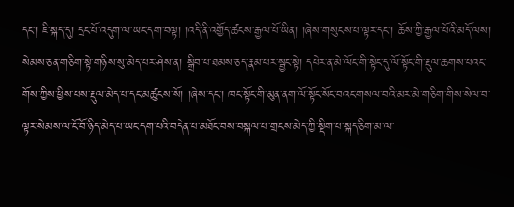དང་། ཇི་སྐད་དུ། དྲང་པོ་འདུག་ལ་ཡང་དག་བལྟ། །འདི་ནི་འགྱོད་ཚངས་རྒྱལ་པོ་ཡིན། །ཞེས་གསུངས་པ་ལྟར་དང་། ཆོས་ཀྱི་རྒྱལ་པོའི་མདོ་ལས། སེམས་ཅན་གཅིག་སྟེ་གཉིས་སུ་མེད་པར་ཤེས་ན། སྒྲིབ་པ་ཐམས་ཅད་རྣམ་པར་སྦྱང་སྟེ། དཔེར་ན་མེ་ལོང་གི་སྟེང་དུ་ལོ་སྟོང་གི་རྡུལ་ཆགས་པའང་གོས་ཀྱིས་ཕྱིས་པས་རྡུལ་མེད་པ་དང་མཚུངས་སོ། །ཞེས་དང་། ཁང་སྟོང་གི་མུན་ནག་ལོ་སྟོང་སོང་བའང་གསལ་བའི་མར་མེ་གཅིག་གིས་སེལ་བ་ལྟར་སེམས་ལ་ངོ་བོ་ཉིད་མེད་པ་ཡང་དག་པའི་བདེན་པ་མཐོང་བས་བསྐལ་པ་གྲངས་མེད་ཀྱི་སྡིག་པ་སྐད་ཅིག་མ་ལ་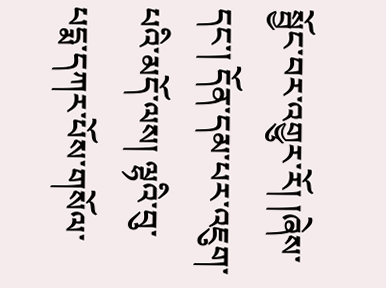སྦྱོང་བར་འགྱུར་རོ། །ཞེས་དང་། དོན་དམ་པར་འཇུག་པའི་མདོ་ལས། ལྷའི་བུ་པདྨ་དཀར་པོས་གསོལ་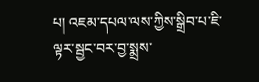པ། འཇམ་དཔལ་ལས་ཀྱིས་སྒྲིབ་པ་ཇི་ལྟར་སྦྱང་བར་བྱ་སྨྲས་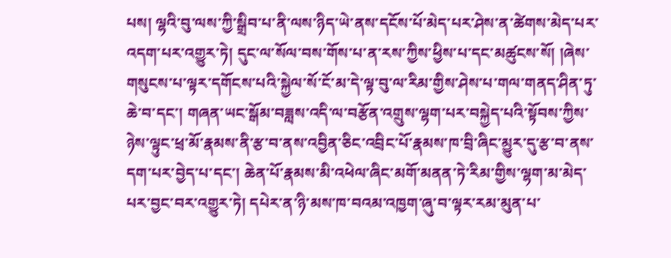པས། ལྷའི་བུ་ལས་ཀྱི་སྒྲིབ་པ་ནི་ལས་ཉིད་ཡེ་ནས་དངོས་པོ་མེད་པར་ཤེས་ན་ཚེགས་མེད་པར་འདག་པར་འགྱུར་ཏེ། དུང་ལ་སོལ་བས་གོས་པ་ན་རས་ཀྱིས་ཕྱིས་པ་དང་མཚུངས་སོ། །ཞེས་གསུངས་པ་ལྟར་དགོངས་པའི་སྐྱེལ་སོ་ངོ་མ་དེ་ལྟ་བུ་ལ་རིམ་གྱིས་ཤེས་པ་གལ་གནད་ཤིན་ཏུ་ཆེ་བ་དང་། གཞན་ཡང་སྒོམ་བཟླས་འདི་ལ་བརྩོན་འགྲུས་ལྷག་པར་བསྐྱེད་པའི་སྟོབས་ཀྱིས་ཉེས་ལྟུང་ཕྲ་མོ་རྣམས་ནི་རྩ་བ་ནས་འབྱིན་ཅིང་འབྲིང་པོ་རྣམས་ཁ་བྲི་ཞིང་མྱུར་དུ་རྩ་བ་ནས་དག་པར་བྱེད་པ་དང་། ཆེན་པོ་རྣམས་མི་འཕེལ་ཞིང་མགོ་མནན་ཏེ་རིམ་གྱིས་ལྷག་མ་མེད་པར་བྱང་བར་འགྱུར་ཏེ། དཔེར་ན་ཉི་མས་ཁ་བའམ་འཁྱག་ཞུ་བ་ལྟར་རམ་མུན་པ་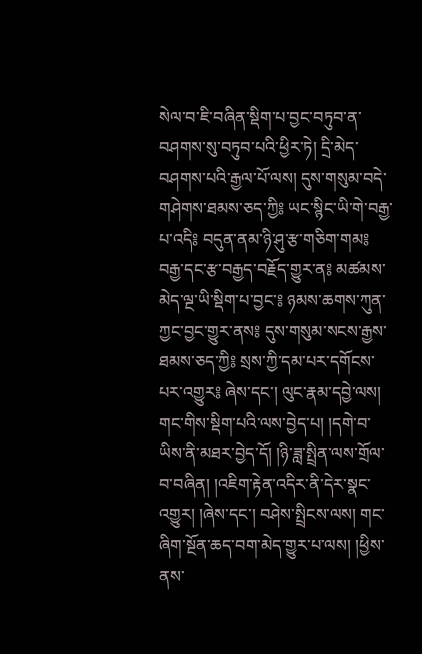སེལ་བ་ཇི་བཞིན་སྡིག་པ་བྱང་བཏུབ་ན་བཤགས་སུ་བཏུབ་པའི་ཕྱིར་ཏེ། དྲི་མེད་བཤགས་པའི་རྒྱལ་པོ་ལས། དུས་གསུམ་བདེ་གཤེགས་ཐམས་ཅད་ཀྱི༔ ཡང་སྙིང་ཡི་གེ་བརྒྱ་པ་འདི༔ བདུན་ནམ་ཉི་ཤུ་རྩ་གཅིག་གམ༔ བརྒྱ་དང་རྩ་བརྒྱད་བརྗོད་གྱུར་ན༔ མཚམས་མེད་ལྔ་ཡི་སྡིག་པ་བྱང་༔ ཉམས་ཆགས་ཀུན་ཀྱང་བྱང་གྱུར་ནས༔ དུས་གསུམ་སངས་རྒྱས་ཐམས་ཅད་ཀྱི༔ སྲས་ཀྱི་དམ་པར་དགོངས་པར་འགྱུར༔ ཞེས་དང་། ལུང་རྣམ་དབྱེ་ལས། གང་གིས་སྡིག་པའི་ལས་བྱེད་པ། །དགེ་བ་ཡིས་ནི་མཐར་བྱེད་དོ། །ཉི་ཟླ་སྤྲིན་ལས་གྲོལ་བ་བཞིན། །འཇིག་རྟེན་འདིར་ནི་དེར་སྣང་འགྱུར། །ཞེས་དང་། བཤེས་སྤྲིངས་ལས། གང་ཞིག་སྔོན་ཆད་བག་མེད་གྱུར་པ་ལས། །ཕྱིས་ནས་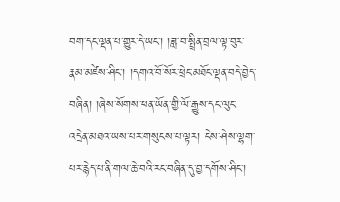བག་དང་ལྡན་པ་གྱུར་དེ་ཡང་། །ཟླ་བ་སྤྲིན་བྲལ་ལྟ་བུར་རྣམ་མཛེས་ཤིང་། །དགའ་བོ་སོར་ཕྲེང་མཐོང་ལྡན་བདེ་བྱེད་བཞིན། །ཞེས་སོགས་ཕན་ཡོན་གྱི་ལོ་རྒྱུས་དང་ལུང་འདྲེན་མཐའ་ཡས་པར་གསུངས་པ་ལྟར། ངེས་ཤེས་ལྷག་པར་རྙེད་པ་ནི་གལ་ཆེ་བའི་རང་བཞིན་དུ་བྱ་དགོས་ཤིང་།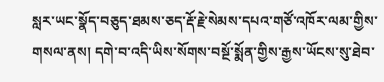སླར་ཡང་སྣོད་བཅུད་ཐམས་ཅད་རྡོ་རྗེ་སེམས་དཔའ་གཙོ་འཁོར་ལམ་གྱིས་གསལ་ནས། དགེ་བ་འདི་ཡིས་སོགས་བསྔོ་སྨོན་གྱིས་རྒྱས་ཡོངས་སུ་ཐེབ་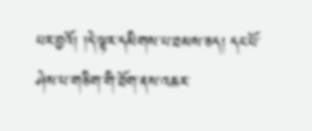པར་བྱའོ། །དེ་ལྟར་དམིགས་པ་ཐམས་ཅད། དང་པོ་ཤེས་པ་གཅིག་གི་ཐོག་ནས་འཆར་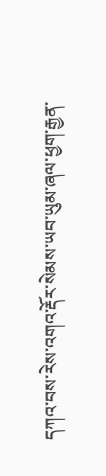དཀའ་བས་རེས་འགའ་རྡོར་སེམས་ཡབ་ཡུམ་ཞལ་ཕྱག་རྒྱན་